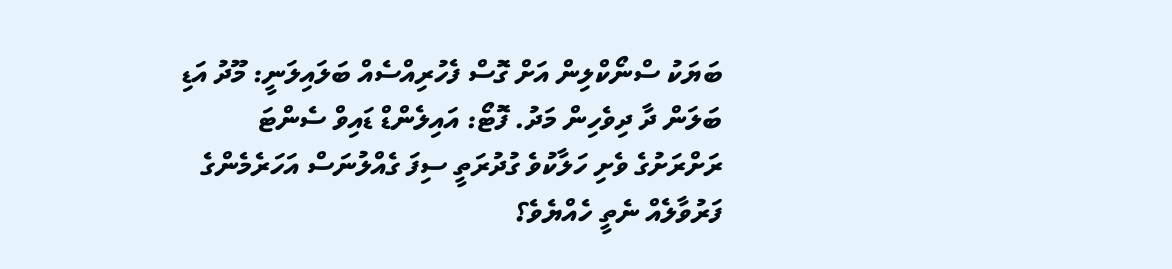ބަޔަކު ސްނޯކްލިން އަށް ގޮސް ފެހުރިއްސެއް ބަލައިލަނީ: މޫދު އަޑި ބަލަން ދާ ދިވެހިން މަދު. ފޮޓޯ: އައިލެންޑް ޑައިވް ސެންޓަ
ރަށްރަށުގެ ވެށި ހަލާކުވެ ގުދުރަތީ ސިފަ ގެއްލުނަސް އަހަރެމެންގެ ފަރުވާލެއް ނެތީ ހެއްޔެވެ؟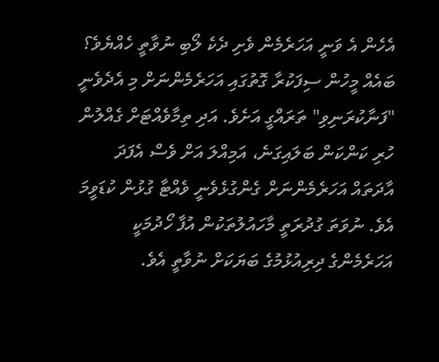އެހެން އެ ވަނީ އަހަރެމެން ވެށި ދެކެ ލޯބި ނުވާތީ ހެއްޔެވެ؟
ބައެއް މީހުން ސިފަކުރާ ގޮތުގައި އަހަރެމެންނަށް މި އެދެވެނީ "ފަނާކުރަނިވި" ތަރައްގީ އަށެވެ. އަދި ތިމާވެއްޓަށް ގެއްލުން ހުރި ކަންކަން ބަލައިގަނެ، އަމިއްލަ އަށް ވެސް އެފަދަ އާދަތައް އަހަރެމެންނަށް ގެންގުޅެވެނީ ވެއްޓާ ގުޅުން ކުޑަވީމަ އެވެ. ނުވަތަ ގުދުރަތީ މާހައުލުތަކުން އުފާ ހޯދުމަކީ އަހަރެމެންގެ ދިރިއުޅުމުގެ ބަޔަކަށް ނުވާތީ އެވެ.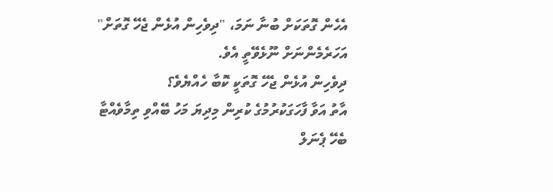އެހެން ގޮތަކަށް ބުނާ ނަމަ، "ދިވެހިން އުޅެން ޖެހޭ ގޮތަށް" އަހަރެމެންނަށް ނޫޅެވޭތީ އެވެ.
ދިވެހިން އުޅެން ޖެހޭ ގޮތަކީ ކޮބާ ހެއްޔެވެ؟
އާތު އަވާ ފާހަގަކުރުމުގެ ކުރިން މިދިޔަ މަހު ބޭއްވި ތިމާވެއްޓާ ބެހޭ ޕެނަލް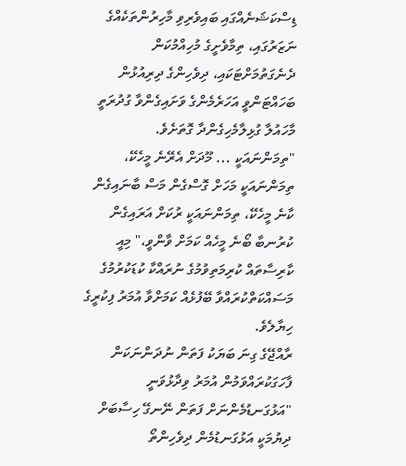ޑިސްކަޝަނެއްގައި ބައިވެރިވި މާހިރުންތަކެއްގެ ނަޒަރުގައި، ތިމާވެށީގެ މުހިއްމުކަން ދެނެގަތުމަށްޓަކައި، ދިވެހިންގެ ދިރިއުޅުން ބަހައްޓަންވީ އަހަރެމެންގެ ވަށައިގެންވާ ގުދުރަތީ މާހައުލާ ގުޅިލާމެހިގެންދާ ގޮތަށެވެ.
"ތިމަންނައަކީ ... މޫދަށް އެރޭނެ މީހެކޭ، ތިމަންނައަކީ މަހަށް ގޮސްގެން މަސް ބާނައިގެން ކާނެ މީހެކޭ، ތިމަންނައަކީ ރުކަށް އަރައިގެން ކުރުނބާ ބޯނެ މީހެއް ކަމަށް ވާންވީ،" މިއީ ކާރިސާތައް ކުރިމަތިވުމުގެ ނުރައްކާ ކުޑަކުރުމުގެ މަސައްކަތްކުރައްވާ ބޭފުޅެއް ކަމަށްވާ އުމަރު ފިކުރީގެ ހިޔާލެވެ.
ރާއްޖޭގެ ގިނަ ބަޔަކު ފަތަން ނުދަންނަކަން ފާހަގަކުރައްވަމުން އުމަރު ވިދާޅުވަނީ "އަޅުގަނޑުމެންނަށް ފަތަން ނޭނގޭ ހިސާބަށް ދިޔުމަކީ އަޅުގަނޑުމެން ދިވެހިންތޯ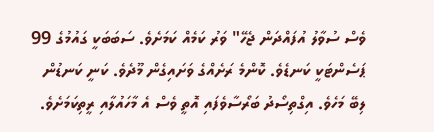ވެސް ސުވާލު އުފައްދަން ޖެހޭ" ވަރު ކަމެއް ކަމަށެވެ. ސަބަބަކީ ގައުމުގެ 99 ޕަސެންޓަކީ ކަނޑެވެ. ކޮންމެ ރަށެއްގެ ވަށައިގެން މޫދެވެ. ކަނީ ކަނޑުން ލިބޭ މަހެވެ. އިގްތިސޯދު ބަރޯސާވެފައި އޮތީ ވެސް އެ މާހައުލާއި ރީތިކަމަށެވެ.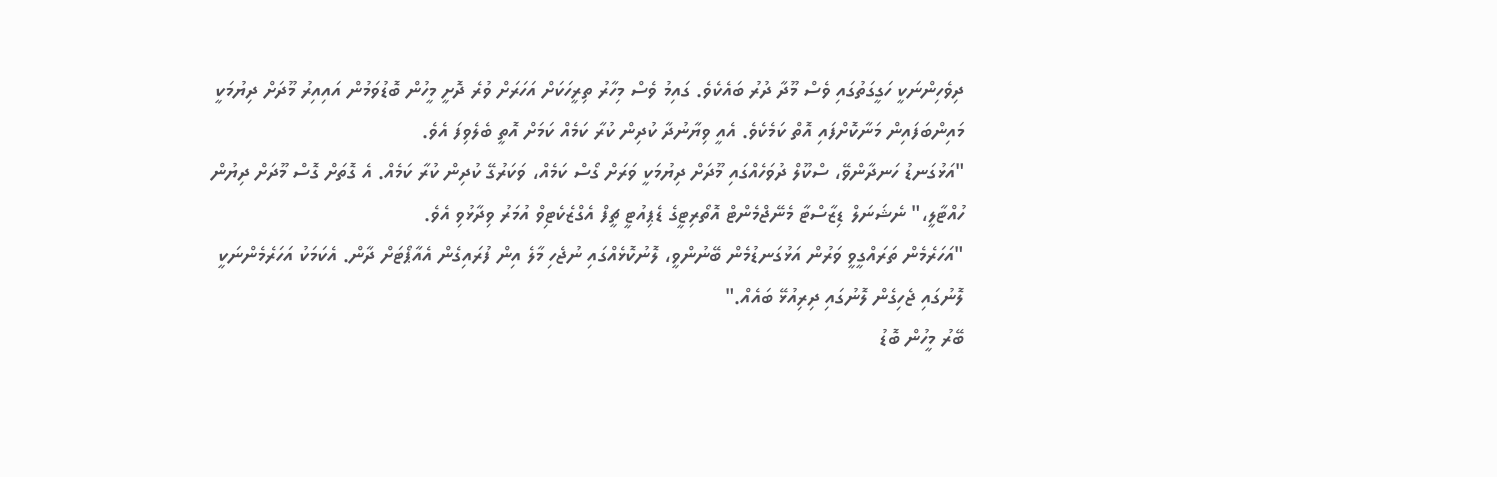ދިވެހިންނަކީ ހަގީގަތުގައި ވެސް މޫދާ ދުރު ބައެކެވެ. ގައިމު ވެސް މިހާރު ތިރީހަކަށް އަހަރަށް ވުރެ ދޮށީ މީހުން ބޮޑުވަމުން އައިއިރު މޫދަށް ދިޔުމަކީ މައިންބަފައިން މަނާކޮށްފައި އޮތް ކަމެކެވެ. އެއީ ވިޔާނުދާ ކުދިން ކުރާ ކަމެއް ކަމަށް އޮތީ ބެލެވިފަ އެވެ.
"އަޅުގަނޑު ހަނދާންވޭ، ސްކޫލް ދުވަހެއްގައި މޫދަށް ދިޔުމަކީ ވަރަށް ގޯސް ކަމެއް، ވަކަރުގޭ ކުދިން ކުރާ ކަމެއް. އެ ގޮތަށް ގޮސް މޫދަށް ދިޔުން ހުއްޓާލީ،" ނެޝަނަލް ޑިޒާސްޓާ މެނޭޖްމެންޓް އޮތޯރިޓީގެ ޑެޕިއުޓީ ޗީފް އެގްޒެކެޓިވް އުމަރު ވިދާޅުވި އެވެ.
"އަހަރެމެން ތަރައްގީވީ ވަރުން އަޅުގަނޑުމެން ބޭނުންވީ، ލޮނުކޮޅެއްގައި ނުޖެހި މާލެ އިން ފުރައިގެން އެއާޕޯޓަށް ދާން. އެކަމަކު އަހަރެމެންނަކީ ލޮނުގައި ޖެހިގެން ލޮނުގައި ދިރިއުޅޭ ބައެއް."
ބޭރު މީހުން ބޮޑު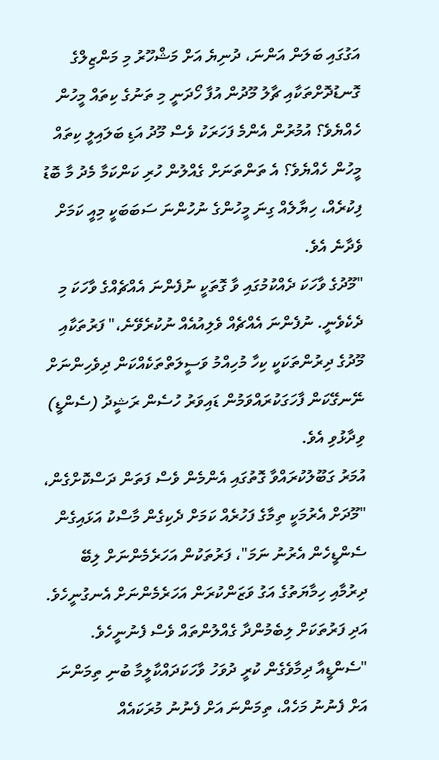އަގުގައި ބަލަން އަންނަ، ދުނިޔެ އަށް މަޝްހޫރު މި މަންޒިލްގެ ގޮނޑުދޮށްތަކާއި ޗާލު މޫދުން އުފާ ހޯދަނީ މި ތަނުގެ ކިތައް މީހުން ހެއްޔެވެ؟ އުމުރުން އެންމެ ފަހަރަކު ވެސް މޫދު އަޑި ބަލައިލީ ކިތައް މީހުން ހެއްޔެވެ؟ އެ ތަންތަނަށް ގެއްލުން ހުރި ކަންކަމާ މެދު މާ ބޮޑު ފިކުރެއް، ހިޔާލެއް ގިނަ މީހުންގެ ނުހުންނަ ސަބަބަކީ މިއީ ކަމަށް ވެދާނެ އެވެ.
"މޫދުގެ ވާހަކަ ދެއްކުމުގައި ވާ ގޮތަކީ ނުފެންނަ އެއްޗެއްގެ ވާހަކަ މި ދެކެވެނީ. ނުފެންނަ އެއްޗެއް ވެލިއުއެއް ނުކުރެވޭނެ،" ފަރުތަކާއި މޫދުގެ ދިރުންތަކަކީ ކިހާ މުހިއްމު ވަސީލަތްތަކެއްކަން ދިވެހިންނަށް ނޭނގޭކަން ފާހަގަކުރައްވަމުން ޑައިވަރު ހުސެން ރަޝީދު (ސެންޑީ) ވިދާޅުވި އެވެ.
އުމަރު ގަބޫލުކުރައްވާ ގޮތުގައި އެންމެން ވެސް ފަތަން ދަސްކޮށްގެން، "މޫދަށް އެރުމަކީ ތިމާގެ ފަހުރެއް ކަމަށް ދެކިގެން މާސްކު އަޅައިގެން ސެންޑީހެން އެރުނު ނަމަ"، ފަރުތަކުން އަހަރެމެންނަށް ލިބޭ ދިރުމާއި ހިމާޔަތުގެ އަގު ވަޒަންކުރަން އަހަރެމެންނަށް އެނގުނީހެވެ. އަދި ފަރުތަކަށް ލިބެމުންދާ ގެއްލުންތައް ވެސް ފެނުނީހެވެ.
"ސެންޑީއާ ދިމާވެގެން ކުރީ ދުވަހު ވާހަކަދައްކާލީމާ ބުނި ތިމަންނަ އަށް ފެނުނު މަހެއް، ތިމަންނަ އަށް ފެނުނު މުރަކައެއް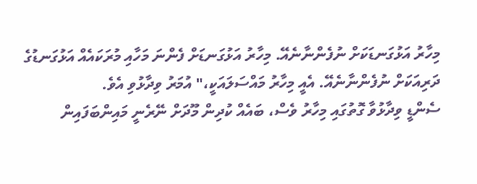މިހާރު އަޅުގަނޑަކަށް ނުފެންނާނެއޭ. މިހާރު އަޅުގަނޑަށް ފެންނަ މަހާއި މުރަކައެއް އަޅުގަނޑުގެ ދަރިއަކަށް ނުފެންނާނެއޭ. އެއީ މިހާރު މައްސަލައަކީ،" އުމަރު ވިދާޅުވި އެވެ.
ސެންޑީ ވިދާޅުވާ ގޮތުގައި މިހާރު ވެސް، ބައެއް ކުދިން މޫދަށް ނޭރެނީ މައިންބަފައިން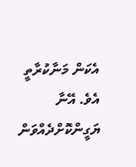އެކަން މަނާކުރާތީ އެވެ. އޭނާ ޔަގީންކޮށްދެއްވަން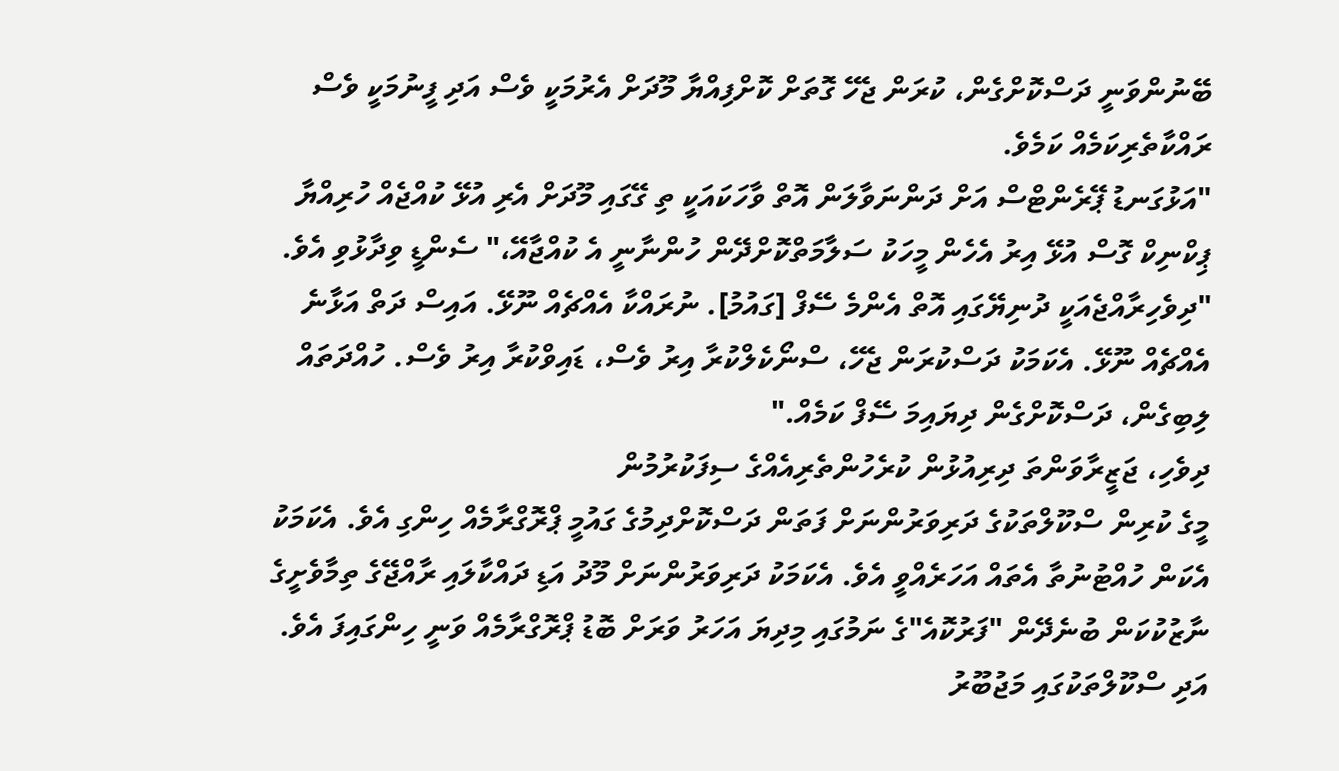ބޭނުންވަނީ ދަސްކޮށްގެން، ކުރަން ޖެހޭ ގޮތަށް ކޮށްފިއްޔާ މޫދަށް އެރުމަކީ ވެސް އަދި ފީނުމަކީ ވެސް ރައްކާތެރިކަމެއް ކަމެވެ.
"އަޅުގަނޑު ޕޭރެންޓްސް އަށް ދަންނަވާލަން އޮތް ވާހަކައަކީ ތި ގޭގައި މޫދަށް އެރި އުޅޭ ކުއްޖެއް ހުރިއްޔާ ޕިކްނިކް ގޮސް އުޅޭ އިރު އެހެން މީހަކު ސަލާމަތްކޮށްދޭން ހުންނާނީ އެ ކުއްޖާއޭ،" ސެންޑީ ވިދާޅުވި އެވެ.
"ދިވެހިރާއްޖެއަކީ ދުނިޔޭގައި އޮތް އެންމެ ސޭފް [ގައުމު]. ނުރައްކާ އެއްޗެއް ނޫޅޭ. އައިސް ދަތް އަޅާނެ އެއްޗެއް ނޫޅޭ. އެކަމަކު ދަސްކުރަން ޖެހޭ، ސްނޯކެލްކުރާ އިރު ވެސް، ޑައިވްކުރާ އިރު ވެސް. ހުއްދަތައް ލިބިގެން، ދަސްކޮށްގެން ދިޔައިމަ ސޭފް ކަމެއް."
ދިވެހި، ޖަޒީރާވަންތަ ދިރިއުޅުން ކުރެހުންތެރިއެއްގެ ސިފަކުރުމުން
މީގެ ކުރިން ސްކޫލްތަކުގެ ދަރިވަރުންނަށް ފަތަން ދަސްކޮށްދިމުގެ ގައުމީ ޕްރޮގްރާމެއް ހިންގި އެވެ. އެކަމަކު އެކަން ހުއްޓުނުތާ އެތައް އަހަރެއްވީ އެވެ. އެކަމަކު ދަރިވަރުންނަށް މޫދު އަޑި ދައްކާލައި ރާއްޖޭގެ ތިމާވެށީގެ ނާޒުކުކަން ބުނެދޭން "ފަރުކޮއެ"ގެ ނަމުގައި މިދިޔަ އަހަރު ވަރަށް ބޮޑު ޕްރޮގްރާމެއް ވަނީ ހިންގައިފަ އެވެ. އަދި ސްކޫލްތަކުގައި މަޖުބޫރު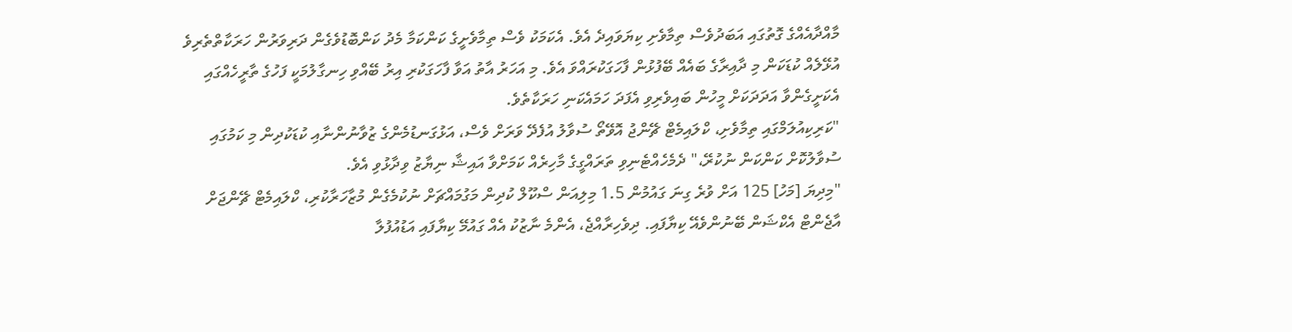މާއްދާއެއްގެ ގޮތުގައި އަބަދުވެސް ތިމާވެށި ކިޔަވައިދެ އެވެ. އެކަމަކު ވެސް ތިމާވެށީގެ ކަންކަމާ މެދު ކަންބޮޑުވެގެން ދަރިވަރުން ހަރަކާތްތެރިވެ އުޅޭލެއް ކުޑަކަން މި ދާއިރާގެ ބައެއް ބޭފުޅުން ފާހަގަކުރައްވަ އެވެ. މި އަހަރު އާތު އަވާ ފާހަގަކުރި އިރު ބޭއްވި ހިނގާލުމަކީ ފަހުގެ ތާރީހެއްގައި އެކަށީގެންވާ އަދަދަކަށް މީހުން ބައިވެރިވި އެފަދަ ހަމައެކަނި ހަރަކާތެވެ.
"ކަރިކިއުލަމްގައި ތިމާވެށި، ކްލައިމެޓް ޗޭންޖު އޮވޭތޯ ސުވާލު އުފެދޭ ވަރަށް ވެސް، އަޅުގަނޑުމެންގެ ޒުވާނުންނާއި ކުޑަކުދިން މި ކަމުގައި ސުވާލުކޮށް ކަންކަން ނުކުރޭ،" ދެމެހެއްޓެނިވި ތަރައްގީގެ މާހިރެއް ކަމަށްވާ އައިޝާ ނިޔާޒު ވިދާޅުވި އެވެ.
"މިދިޔަ [މަހު] 125 އަށް ވުރެ ގިނަ ގައުމުން 1.5 މިލިއަން ސްކޫލް ކުދިން މަގުމައްޗަށް ނުކުމެގެން މުޒާހަރާކުރި، ކްލައިމެޓް ޗޭންޖަށް އާޖެންޓް އެކްޝަން ބޭނުންވެއޭ ކިޔާފައި. ދިވެހިރާއްޖެ، އެންމެ ނާޒުކު އެއް ގައުމޭ ކިޔާފައި އަޑުއުފުލާ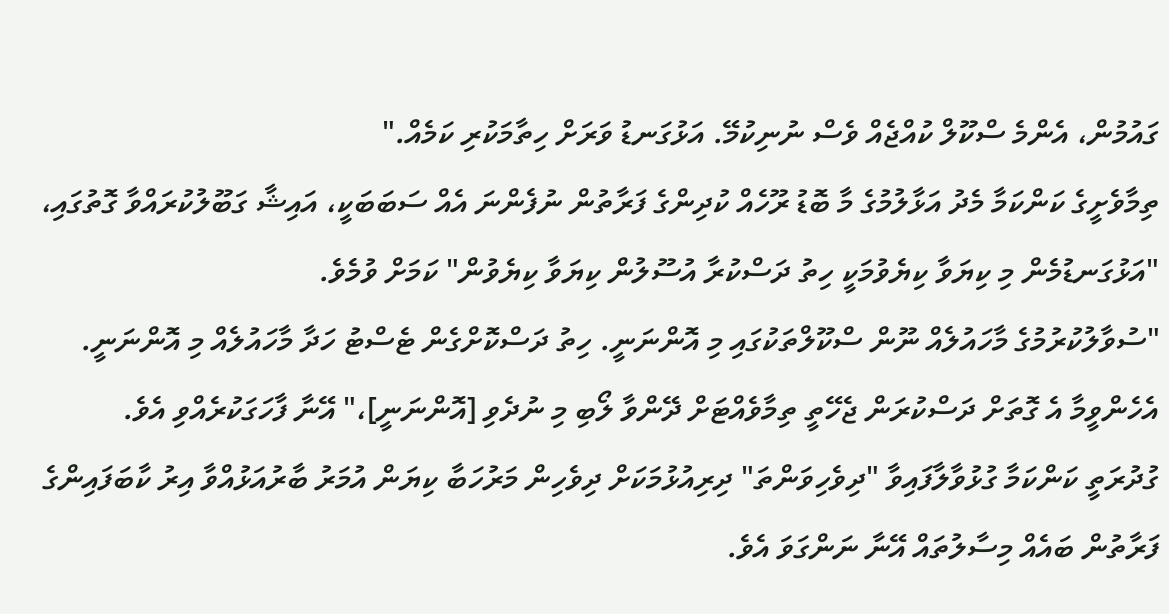ގައުމުން، އެންމެ ސްކޫލް ކުއްޖެއް ވެސް ނުނިކުމޭ. އަޅުގަނޑު ވަރަށް ހިތާމަކުރި ކަމެއް."
ތިމާވެށީގެ ކަންކަމާ މެދު އަޅާލުމުގެ މާ ބޮޑު ރޫހެއް ކުދިންގެ ފަރާތުން ނުފެންނަ އެއް ސަބަބަކީ، އައިޝާ ގަބޫލުކުރައްވާ ގޮތުގައި، "އަޅުގަނޑުމެން މި ކިޔަވާ ކިޔެވުމަކީ ހިތު ދަސްކުރާ އުސޫލުން ކިޔަވާ ކިޔެވުން" ކަމަށް ވުމެވެ.
"ސުވާލުކުރުމުގެ މާހައުލެއް ނޫން ސްކޫލްތަކުގައި މި އޮންނަނީ. ހިތު ދަސްކޮށްގެން ޓެސްޓު ހަދާ މާހައުލެއް މި އޮންނަނީ. އެހެންވީމާ އެ ގޮތަށް ދަސްކުރަން ޖެހޭތީ ތިމާވެއްޓަށް ދޭންވާ ލޯބި މި ނުދެވި [އޮންނަނީ]،" އޭނާ ފާހަގަކުރެއްވި އެވެ.
ގުދުރަތީ ކަންކަމާ ގުޅުވާލާފައިވާ "ދިވެހިވަންތަ" ދިރިއުޅުމަކަށް ދިވެހިން މަރުހަބާ ކިޔަން އުމަރު ބާރުއަޅުއްވާ އިރު ކާބަފައިންގެ ފަރާތުން ބައެއް މިސާލުތައް އޭނާ ނަންގަވަ އެވެ.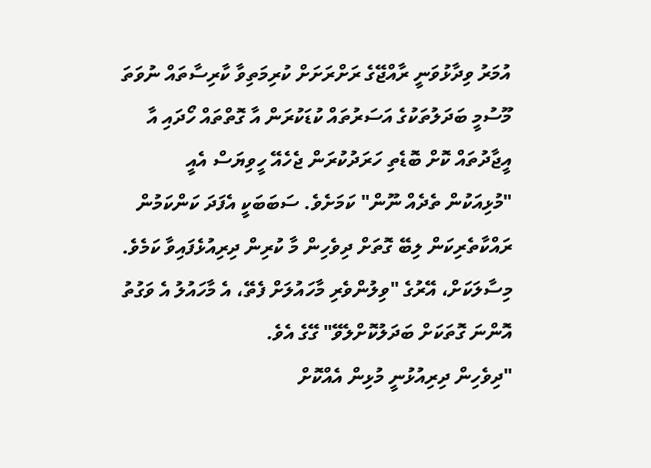އުމަރު ވިދާޅުވަނީ ރާއްޖޭގެ ރަށްރަށަށް ކުރިމަތިވާ ކާރިސާތައް ނުވަތަ މޫސުމީ ބަދަލުތަކުގެ އަސަރުތައް ކުޑަކުރަން އާ ގޮތްތައް ހޯދައި އާ އީޖާދުތައް ކޮށް ބޮޑެތި ހަރަދުކުރަން ޖެހެއޭ ހީވިޔަސް އެއީ "މުޅިއަކުން ތެދެއް ނޫން" ކަމަށެވެ. ސަބަބަކީ އެފަދަ ކަންކަމުން ރައްކާތެރިކަން ލިބޭ ގޮތަށް ދިވެހިން މާ ކުރިން ދިރިއުޅެފައިވާ ކަމެވެ. މިސާލަކަށް، އޭރުގެ "ވިލުންވެރި މާހައުލަށް ފެތޭ، އެ މާހައުލު އެ ވަގުތު އޮންނަ ގޮތަކަށް ބަދަލުކޮށްލެވޭ" ގޭގެ އެވެ.
"ދިވެހިން ދިރިއުޅުނީ މުޅިން އެއްކޮށް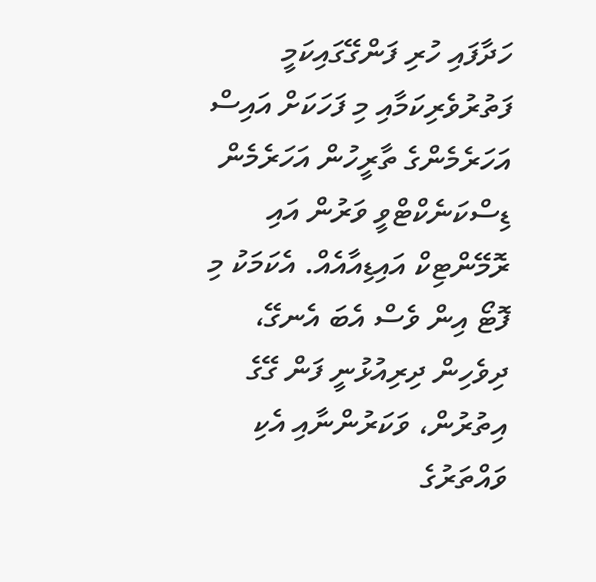ހަދާފައި ހުރި ފަންގޭގައިކަމީ ފަތުރުވެރިކަމާއި މި ފަހަކަށް އައިސް އަހަރެމެންގެ ތާރީހުން އަހަރެމެން ޑިސްކަނެކްޓްވީ ވަރުން އައި ރޮމޭންޓިކް އައިޑިއާއެއް. އެކަމަކު މި ފޮޓޯ އިން ވެސް އެބަ އެނގޭ، ދިވެހިން ދިރިއުޅުނީ ފަން ގޭގެ އިތުރުން، ވަކަރުންނާއި އެކި ވައްތަރުގެ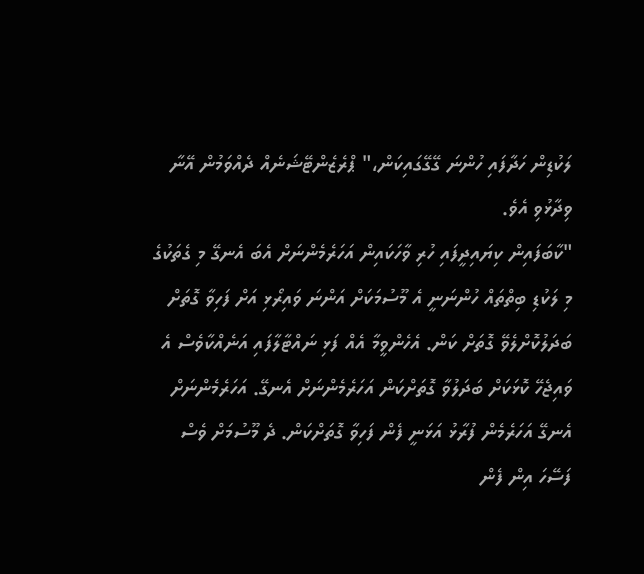ލަކުޑިން ހަދާފައި ހުންނަ ގޭގޭގައިކަން،" ޕްރެޒެންޓޭޝަނެއް ދެއްވަމުން އޭނާ ވިދާޅުވި އެވެ.
"ކާބަފައިން ކިޔައިދީފައި ހުރި ވާހަކައިން އަހަރެމެންނަށް އެބަ އެނގޭ މި ގެތަކުގެ މި ލަކުޑި ބިތްތައް ހުންނަނީ އެ މޫސުމަކަށް އަންނަ ވައިރޯޅި އަށް ފަހިވާ ގޮތަށް ބަދަލުކޮށްލެވޭ ގޮތަށް ކަން. އެހެންވީމާ އެއް ފަޅި ނައްޓާލާފައި އަނެއްކާވެސް އެ ވައިޖެހޭ ކޮޅަކަށް ބަދަލުވާ ގޮތަށްކަން އަހަރެމެންނަށް އެނގޭ. އަހަރެމެންނަށް އެނގޭ އަހަރެމެން ފުރާޅު އަޅަނީ ފެން ފަހިވާ ގޮތަށްކަން. ދެ މޫސުމަށް ވެސް ފަސޭހަ އިން ފެން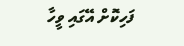ފަހިކޮށް އޭގައި ވީހާ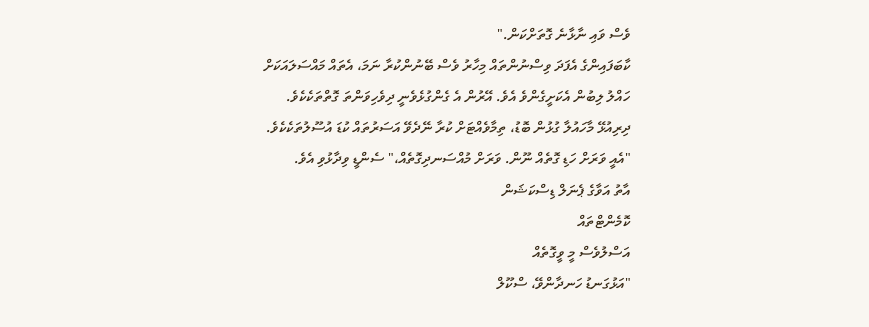ވެސް ވައި ނާޅާނެ ގޮތަށްކަން."
ކާބަފައިންގެ އެފަދަ ވިސްނުންތައް މިހާރު ވެސް ބޭނުންކުރާ ނަމަ، އެތައް މައްސަލައަކަށް ހައްލު ލިބުން އެކަށީގެންވެ އެވެ. އޭރުން އެ ގެންގުޅެވެނީ ދިވެހިވަންތަ ގޮތްތަކެކެވެ. ދިރިއުޅޭ މާހައުލާ ގުޅުން ބޮޑު، ތިމާވެއްޓަށް ކުރާ ނޭދެވޭ އަސަރުތައް ކުޑަ އުސޫލުތަކެކެވެ.
"އެއީ ވަރަށް ހަޑި ގޮތެއް ނޫން. ވަރަށް މުއްސަނދިގޮތެއް،" ސެންޑީ ވިދާޅުވި އެވެ.
އާތު އަވާގެ ޕެނަލް ޑިސްކަޝަން
ކޮމެންޓްތައް
އަސްލުވެސް މީ ވީގޮތެއް
"އަޅުގަނޑު ހަނދާންވޭ، ސްކޫލް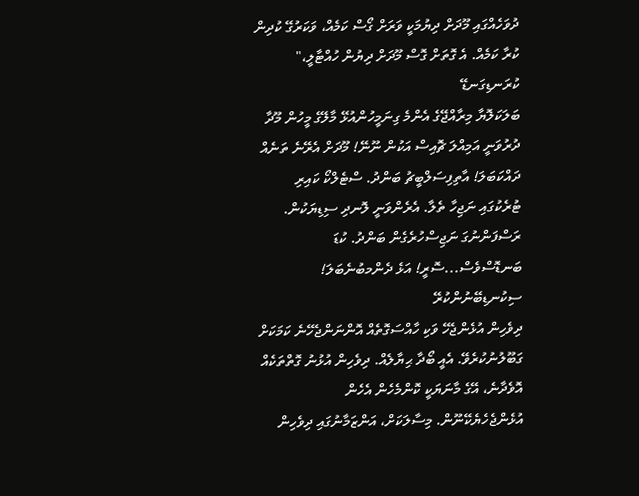ދުވަހެއްގައި މޫދަށް ދިޔުމަކީ ވަރަށް ގޯސް ކަމެއް، ވަކަރުގޭ ކުދިން ކުރާ ކަމެއް. އެ ގޮތަށް ގޮސް މޫދަށް ދިޔުން ހުއްޓާލީ،"
ކުރަނޑިގަނޑޭ
ބަލަކަލޮޔާ މިރާއްޖޭގެ އެންމެ ގިނަމީހުންއުޅޭ މާލޭގެ މީހުން މޫދާ ދުރުވަނީ އަމިއްލަ ޗޮއިސް އަކުން ނޫނޭ! މޫދަށް އެރޭނެ ތަނެއް ދައްކަބަލަ! އާތިފިސަލްބީޗު ބަންދު. ސްޓެލްކޯ ކައިރި ޓުރެކުގައި ނަޖިހާ ތެލާ. އެރެންވަނީ ލޮނދި ސިޑިޔަކުން. ރަސްފަންނުގަ ނަޖިސްހުރެގެން ބަންދު. ކުޑަ ބަނޑޮސްވެސް...ސޮރީ! އަޅެ ދެންމބުނެބަލަ!
ސިކުނޑިބޭނުންކުރޭ
ދިވެހިން އުޅެންޖެހޭ ވަކި ހާއްސަގޮތެއް އޮންނަންޖެހޭނެ ކަމަކަށް ގަބޫލުނުކުރެވޭ. އެއީ ބޯދާ ޙިޔާލެއް. ދިވެހިން އުޅުނު ގޮތްތަކެއް އޮވެދާނެ، އޭގެ މާނަޔަކީ ކޮންމެހެން އެހެން އުޅެންޖެހެޔެކޭނޫން. މިސާލަކަށް، އަންޒަމާނުގައި ދިވެހިން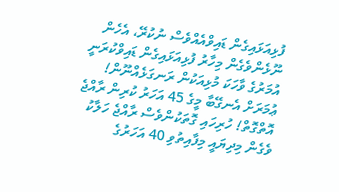ފުޅިއަޅައިގެން ޑައިވްއެއްވެސް ނުކުރޭ، އެހެން ނޫޅެންވެގެން މިހާރު ފުޅިއަޅައިގެން ޑައިވްކުރަނީ
އުމަރުގެ ވާހަކަ މުޅިއަކުން ރަނގަޅެއްނޫން! ޢުމަރަށް އެނގޭބާ މީގެ 45 އަހަރު ކުރިން ރާއްޖެ އޮތްގޮތް! ހުރިހައި ގޮތަކުންވެސް ރާއްޖެ ހަލާކު ވެގެން މިދިޔައީ މިފާއިތުވި 40 އަހަރުގެ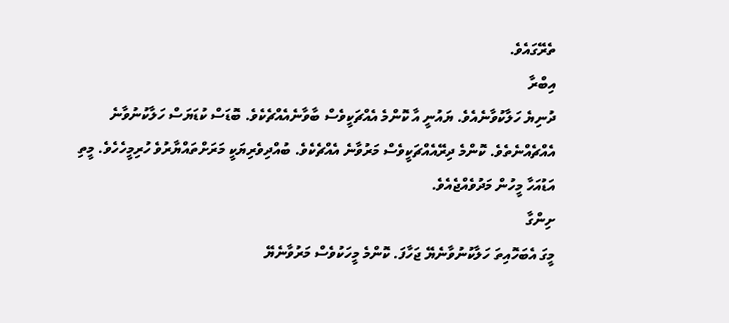ތެރޭގައެވެ.
އިބްރާ
ދުނިޔެ ހަލާކުވާނެއެވެ. ޔައުނީ އާ ކޮންމެ އެއްޗަކީވެސް ބާވާނެއެއްޗެކެވެ. ބޮޑަސް ކުޑަޔަސް ހަލާކުނުވާނެ އެއްޗެއްނެތެވެ. ކޮންމެ ދިރޭއެއްޗަކީވެސް މަރުވާނެ އެއްޗެކެވެ. ބުއްދިވެރިޔަކީ މަރަށްތައްޔާރުވެ ހުރިމީހެހެވެ. މީތި އަޑުއަހާ މީހުން މަދުވެއްޖެއެވެ.
ށިންގާ
މީގަ އެބަހޮއިތަ ހަލާކުނުވާނެޔޭ ޖަހާފަ. ކޮންމެ މީހަކުވެސް މަރުވާނެޔޭ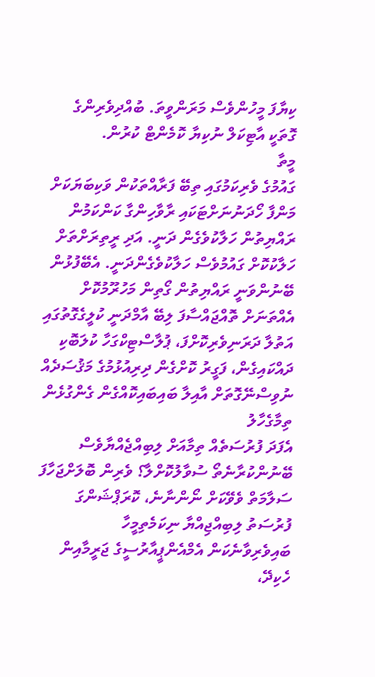ކިޔާފަ މީހުންވެސް މަރަންވީތަ. ބުއްދިވެރިންގެ ގޮތަކީ އާޓިކަލް ނުކިޔާ ކޮމެންޓް ކުރުން.
މީތާ
ގައުމުގެ ވެރިކަމުގައި ތިބޭ ފަރާއްތަކުން ވަކިބަޔަކަށް މަންފާ ހޯދަނުނަށްޓަކައި ރާވާހިންގާ ކަންކަމުން ރައްޔިތުން ހަލާކުވެގެން ދަނީ. އަދި ރީތިރަށްތަށް ހަލާކުކޮށް ގައުމުވެސް ހަލާކުވެގެންދަނީ. އެބޭފުޅުން ބޭނުންވަނީ ރައްޔިތުން ގޯތިން މަހުރޫމުކޮށް އެއްތަނަށް ތޮއްޖައްސާފަ ލިބޭ އާމްދަނީ ކުލީގެގޮތުގައި އަތުލާ ދަރަނިވެރިކޮށްފަ، ޕުލާސްޓިކްގަހާ ކުލަބޮކި ދައްކައިގެން، ފަގީރު ކޮށްގެން ދިރިއުޅުމުގެ މަޤުސަދެއް ނުވިސްނޭގޮތަށް އާއިލާ ބައިބައިކޮއްގެން ގެންގުޅެން
ތިމާގެހާލު
އެފަދަ ފުރުސަތެއް ތިމާއަށް ލިބިއްޖެއްޔާވެސް ބޭނުންކުރާނެތޯ ސުވާލުކޮށްލާ؟ ވެރިން ބޮލަށްޖަހާފަ ސަލާމަތް ވެވޭކަށް ނޯންނާނެ، ކޮރަޕްޝަންގަ ފުރުސަތު ލިބިއްޖިއްޔާ ނިކަމެތިމީހާ ބައިވެރިވާނެކަން އެމްއެންޕީއާރުސީގެ ޖަރީމާއިން ހެކިދޭ،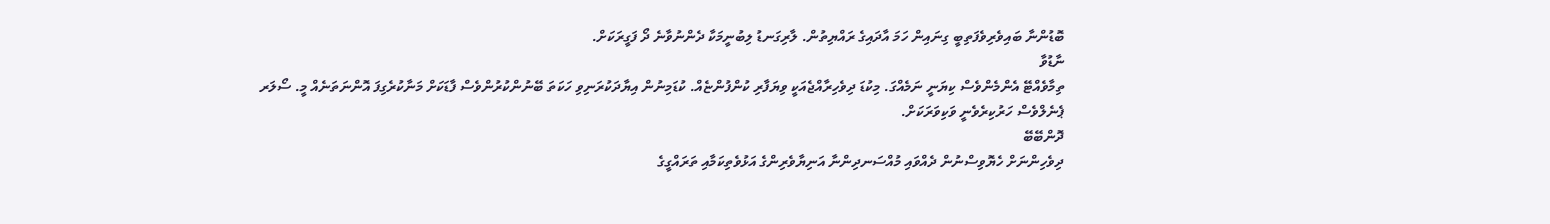ބޮޑުންނާ ބައިވެރިވެފަތިބީ ގިނައިން ހަމަ އާދައިގެ ރައްޔިތުން. ލާރިގަނޑު ލިބުނީމަކާ ދެންނުވާނެ ދޯ ފަގީރަކަށް.
ނާޑުވާ
ތިމާވެއްޓޭ އެންމެންވެސް ކިޔަނީ ނަމެއްގަ. މިކުޑަ ދިވެހިރާއްޖެއަކީ ވިޔަފާރި ކުންފުންޏެއް. ކުޑަމިނުން އިޔާދަކުރަނިވި ހަކަތަ ބޭނުންކުރުންވެސް ފާޑަކަށް މަނާކުރެގިފަ އޮންނަތަނެއް މީ. ސޯލަރ ޕެނެލްވެސް ހަރުކިރެވެނީ ވަކިވަރަކަށް.
ދޮންބޭބޭ
ދިވެހިންނަށް ހެޔޮވިސްނުން ދެއްވައި މުއްސަނދިންނާ އަނިޔާވެރިންގެ އަޅުވެތިކަމާއި ތަރައްގީގެ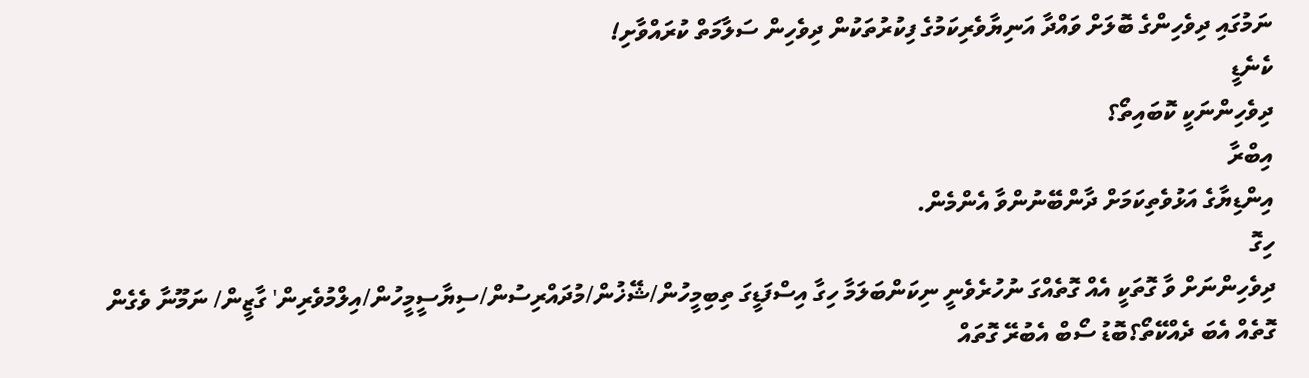ނަމުގައި ދިވެހިންގެ ބޮލަށް ވައްދާ އަނިޔާވެރިކަމުގެ ފިކުރުތަކުން ދިވެހިން ސަލާމަތް ކުރައްވާށި!
ކެނެޑީ
ދިވެހިންނަކީ ކޮބައިތޯ؟
އިބްރާ
އިންޑިޔާގެ އަޅުވެތިކަމަށް ދާންބޭނުންވާ އެންމެން.
ހިގޮ
ދިވެހިންނަށް ވާ ގޮތަކީ އެއް ގޮތެއްގަ ނުހުރެވެނީ ނިކަންބަލަމާ ހިގާ އިސްފަޑީގަ ތިބިމީހުން/ޝޭޚުން/މުދައްރިސުން/ސިޔާސީމީހުން/އިލްމުވެރިން' ގާޒީން/ ނަމޫނާ ވެގެން ގޮތެއް އެބަ ދެއްކޭތޯ؟ބޮޑު ސޯބް އެބުރޭ ގޮތައް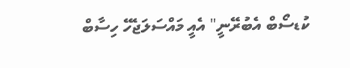ކުޑސޯބް އެބުރޭނީ" އެއީ މައްސަލަޖެހޭ ހިސާބް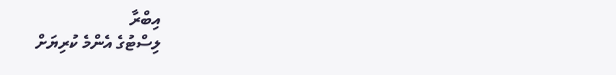އިބްރާ
ލިސްޓުގެ އެންމެ ކުރިޔަށް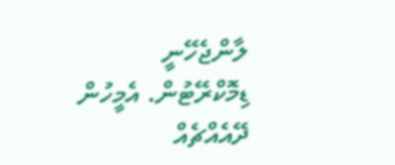ލާންޖެހޭނީ ޑިމޮކްރޭޓުން. އެމީހުން ދޭއެއްޗެއް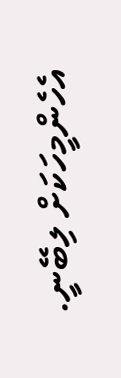އެހެންމީހަކަށް ލިބޭނީ.